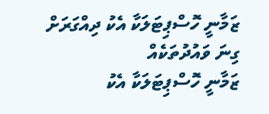ޒަމާނީ ހޮސްޕިޓަލަކާ އެކު ދިއްގަރަށް ގިނަ ވައުދުތަކެއް
ޒަމާނީ ހޮސްޕިޓަލަކާ އެކު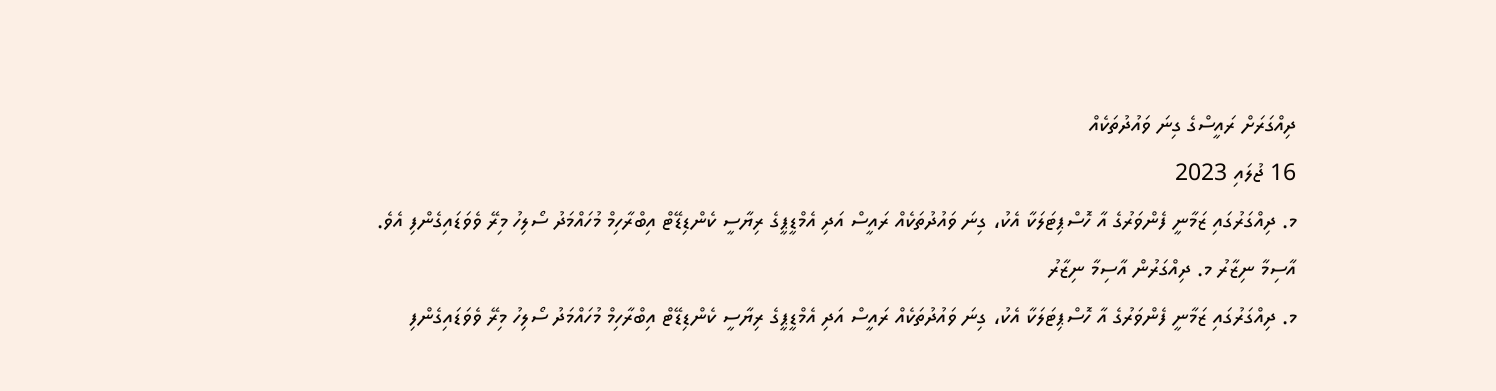ދިއްގަރަށް ރައީސްގެ ގިނަ ވައުދުތަކެއް
16 ޖުލައި 2023
މ. ދިއްގަރުގައި ޒަމާނީ ފެންވަރުގެ އާ ހޮސްޕިޓަލަކާ އެކު، ގިނަ ވައުދުތަކެއް ރައީސް އަދި އެމްޑީޕީގެ ރިޔާސީ ކެންޑިޑޭޓް އިބްރާހިމް މުހައްމަދު ސޯލިހު މިރޭ ވެވަޑައިގެންފި އެވެ.
އާސިމާ ނިޒާރު މ. ދިއްގަރުން އާސިމާ ނިޒާރު
މ. ދިއްގަރުގައި ޒަމާނީ ފެންވަރުގެ އާ ހޮސްޕިޓަލަކާ އެކު، ގިނަ ވައުދުތަކެއް ރައީސް އަދި އެމްޑީޕީގެ ރިޔާސީ ކެންޑިޑޭޓް އިބްރާހިމް މުހައްމަދު ސޯލިހު މިރޭ ވެވަޑައިގެންފި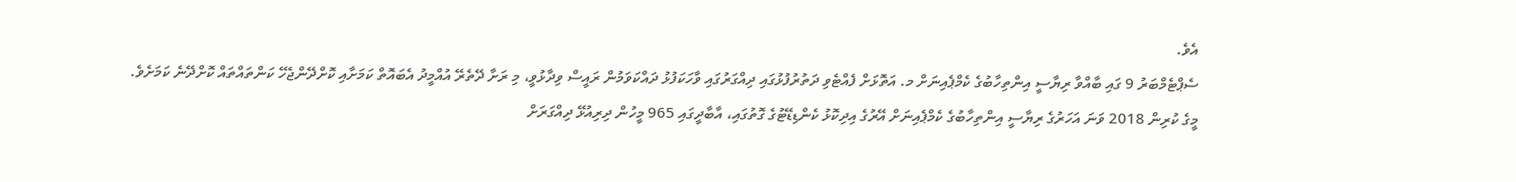އެވެ.
ސެޕްޓެމްބަރު 9 ގައި ބާއްވާ ރިޔާސީ އިންތިހާބުގެ ކެމްޕެއިނަށް މ. އަތޮޅަށް ފެއްޓެވި ދަތުރުފުޅުގައި ދިއްގަރުގައި ވާހަކަފުޅު ދައްކަވަމުން ރައީސް ވިދާޅުވީ، މި ރަށާ ދޭތެރޭ އުއްމީދު އެބައޮތް ކަމަށާއި ކޮށްދޭންޖެހޭ ކަންތައްތައް ކޮށްދޭނެ ކަމަށެވެ.
މީގެ ކުރިން 2018 ވަނަ އަހަރުގެ ރިޔާސީ އިންތިހާބުގެ ކެމްޕެއިނަށް އޭރުގެ އިދިކޮޅު ކެންޑިޑޭޓުގެ ގޮތުގައި، އާބާދީގައި 965 މީހުން ދިރިއުޅޭ ދިއްގަރަށް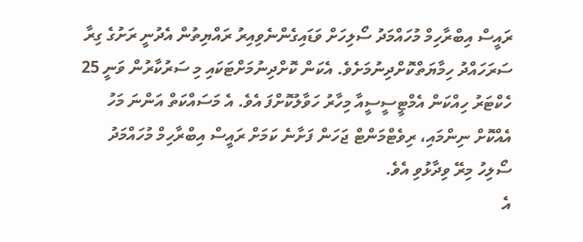ރައީސް އިބްރާހިމް މުހައްމަދު ސޯލިހަށް ވަޑައިގެންނެވިއިރު ރައްޔިތުން އެދުނީ ރަށުގެ ގިރާ ސަރަހައްދު ހިމާޔަތްކޮށްދިނުމަށެވެ. އެކަން ކޮށްދިނުމަށްޓަކައި މި ސަރުކާރުން ވަނީ 25 ހެކްޓަރު ހިއްކަން އެމްޓީސީސީއާ މިހާރު ހަވާލުކޮށްފަ އެވެ. އެ މަސައްކަތް އަންނަ މަހު އެއްކޮށް ނިންމައި، ރިވެޓްމަންޓް ޖަހަން ފަށާނެ ކަމަށް ރައީސް އިބްރާހިމް މުހައްމަދު ސޯލިހު މިރޭ ވިދާޅުވި އެވެ.
އެ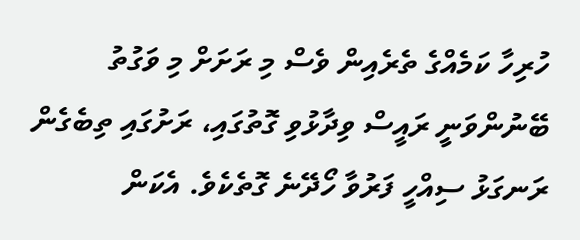ހުރިހާ ކަމެއްގެ ތެރެއިން ވެސް މި ރަށަށް މި ވަގުތު ބޭނުންވަނީ ރައީސް ވިދާޅުވި ގޮތުގައި، ރަށުގައި ތިބެގެން ރަނގަޅު ސިއްހީ ފަރުވާ ހޯދޭނެ ގޮތެކެވެ. އެކަން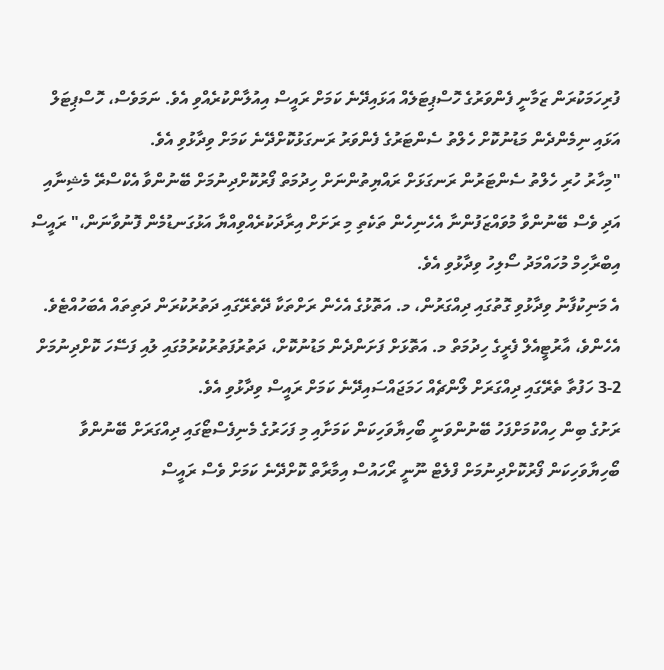ފުރިހަމަކުރަން ޒަމާނީ ފެންވަރުގެ ހޮސްޕިޓަލެއް އަޅައިދޭނެ ކަމަށް ރައީސް އިއުލާންކުރެއްވި އެވެ. ނަމަވެސް، ހޮސްޕިޓަލް އަޅައި ނިމެންދެން މަޑުނުކޮށް ހެލްތު ސެންޓަރުގެ ފެންވަރު ރަނގަޅުކޮށްދޭނެ ކަމަށް ވިދާޅުވި އެވެ.
"މިހާރު ހުރި ހެލްތު ސެންޓަރުން ރަނގަޅަށް ރައްޔިތުންނަށް ހިދުމަތް ފޯރުކޮށްދިނުމަށް ބޭނުންވާ އެކްސްރޭ މެޝިނާއި އަދި ވެސް ބޭނުންވާ މުވައްޒަފުންނާ އެހެނިހެން ތަކެތި މި ރަށަށް އިރާދަކުރެއްވިއްޔާ އަޅުގަނޑުމެން ފޮނުވާނަން،" ރައީސް އިބްރާހިމް މުހައްމަދު ސޯލިހު ވިދާޅުވި އެވެ.
އެ މަނިކުފާނު ވިދާޅުވި ގޮތުގައި ދިއްގަރުން، މ. އަތޮޅުގެ އެހެން ރަށްތަކާ ދޭތެރޭގައި ދަތުރުކުރަން ދަތިތައް އެބަހުއްޓެވެ. އެހެންވެ، އާރުޓީއެލް ފެރީގެ ހިދުމަތް މ. އަތޮޅަށް ފަށަންދެން މަޑުނުކޮށް، ދަތުރުފަތުރުކުރުމުގައި ލުއި ފަސޭހަ ކޮށްދިނުމަށް 2-3 ހަފުތާ ތެރޭގައި ދިއްގަރަށް ލޯންޗެއް ހަމަޖައްސައިދޭނެ ކަމަށް ރައީސް ވިދާޅުވި އެވެ.
ރަށުގެ ބިން ހިއްކުމަށްފަހު ބޭނުންވަނީ ބޯހިޔާވަހިކަން ކަމަށާއި މި ފަހަރުގެ މެނިފެސްޓޯގައި ދިއްގަރަށް ބޭނުންވާ ބޯހިޔާވަހިކަން ފޯރުކޮށްދިނުމަށް ފްލެޓް ނޫނީ ރޯހައުސް އިމާރާތް ކޮށްދޭނެ ކަމަށް ވެސް ރައީސް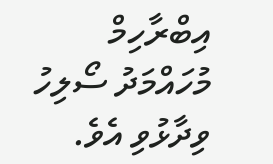އިބްރާހިމް މުހައްމަދު ސޯލިހު ވިދާޅުވި އެވެ.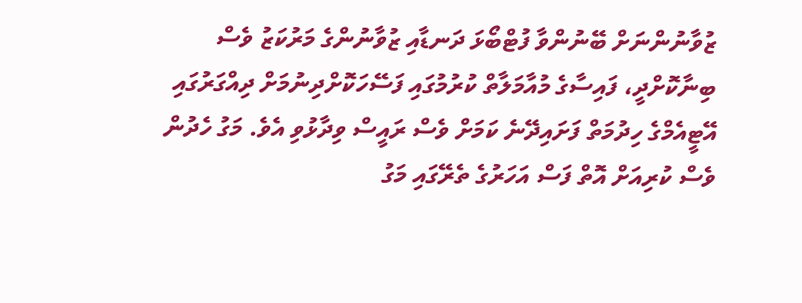ޒުވާނުންނަށް ބޭނުންވާ ފުޓްބޯޅަ ދަނޑާއި ޒުވާނުންގެ މަރުކަޒު ވެސް ބިނާކޮށްދީ، ފައިސާގެ މުއާމަލާތް ކުރުމުގައި ފަސޭހަކޮށްދިނުމަށް ދިއްގަރުގައި އޭޓީއެމްގެ ހިދުމަތް ފަށައިދޭނެ ކަމަށް ވެސް ރައީސް ވިދާޅުވި އެވެ. މަގު ހެދުން ވެސް ކުރިއަށް އޮތް ފަސް އަހަރުގެ ތެރޭގައި މަގު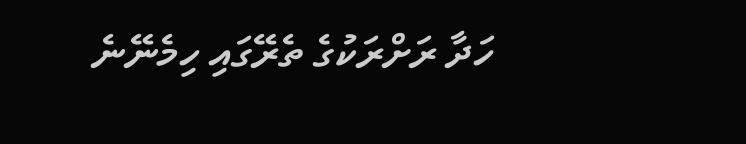ހަދާ ރަށްރަކުގެ ތެރޭގައި ހިމެނޭނެ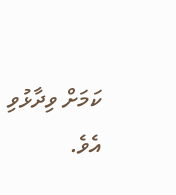ކަމަށް ވިދާޅުވި އެވެ.